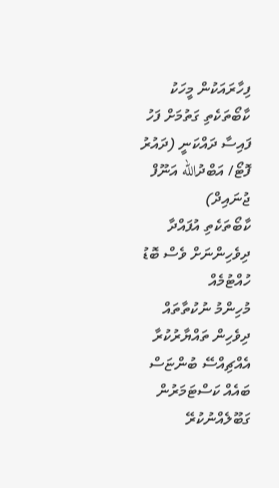ފިހާރައަކުން މީހަކު ކާބޯތަކެތި ގަތުމަށް ފަހު ފައިސާ ދައްކަނީ (ދައުރު ފޮޓޯ/ އަބްދުالله އަނޫފް ޖުނައިދް)
ކާބޯތަކެތި އުފައްދާ ދިވެހިންނަށް ވެސް ބޮޑު ހުއްޓުމެއް
މުހިންމު ނުކުތާތައް
ދިވެހިން ތައްޔާރުކުރާ އެއްޗިއްސޭ ބުންޏަސް ބައެއް ކަސްޓަމަރުން ގަބޫލެއްނުކުރޭ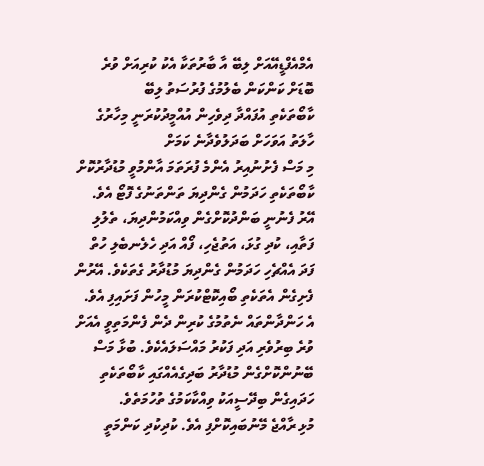އެމްއެފްޑީއޭއަށް ލިބޭ އާ ބާރުތަކާ އެކު ކުރިއަށް ވުރެ ބޮޑަށް ކަންކަން ބެލުމުގެ ފުރުސަތު ލިބޭ
ކާބޯތަކެތި އުފައްދާ ދިވެހިން އުއްމީދުކުރަނީ މިހާރުގެ ހާލަތު އަވަހަށް ބަދަލުވެދާނެ ކަމަށް
މި މަސް ފެށުނުއިރު އެންމެ ފުރަތަމަ އާންމުވީ މުޑުދާރުކޮށް ކާބޯތަކެތި ހަދަމުން ގެންދިޔަ ތަންތަނުގެ ފޮޓޯ އެވެ. އޭރު ފެނުނީ ބަންދުކޮށްގެން ވިއްކަމުންދިޔަ، ތެލުލި ފަތާއި، ކުދި ގުޅަ، އަތުޖެހި، ފޯއް އަދި ހެލެނބެލި ހުތް ފަދަ އެއްޗެހި ހަދަމުން ގެންދިޔަ މުޑުދާރު ގެތަކެވެ. އޭރުން ފެށިގެން އެތަކެތި ބޯއިކޮޓްކުރަން މީހުން ފަށައިފި އެވެ. އެ ހަންދާންތައް ނެތުމުގެ ކުރިން ދެން ފެންމަތިވީ އެއަށް ވުރެ ބިރުވެރި އަދި ފަކުރު މައްސަލައެކެވެ. ބުޅާ މަސް ބޭނުންކޮށްގެން މުޑުދާރު ބަދިގެއެއްގައި ކާބޯތަކެތި ހަދައިގެން ބިދޭސީއަކު ވިއްކާކަމުގެ ތުހުމަތެވެ.
މުޅި ރާއްޖެ މޭނުބައިކޮށްފި އެވެ. ކުދިކުދި ކަންމަތީ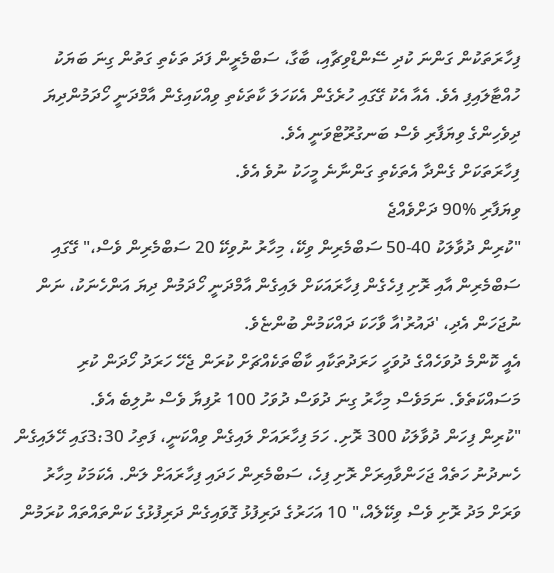ފިހާރަތަކުން ގަންނަ ކުދި ސޭންޑްވިޗާއި، ބާގާ، ސަބްމެރީން ފަދަ ތަކެތި ގަތުން ގިނަ ބަޔަކު ހުއްޓާލައިފި އެވެ. އެއާ އެކު ގޭގައި ހުރެގެން އެކަހަލަ ކާތަކެތި ވިއްކައިގެން އާމްދަނީ ހޯދަމުންދިޔަ ދިވެހިންގެ ވިޔަފާރި ވެސް ބަނގުރޫޓްވަނީ އެވެ.
ފިހާރަތަކަށް ގެންދާ އެތަކެތި ގަންނާނެ މީހަކު ނުވެ އެވެ.
ވިޔަފާރި %90 ދަށްވެއްޖެ
"ކުރިން ދުވާލަކު 40-50 ސަބްމެރިން ވިކޭ، މިހާރު ނުވިކޭ 20 ސަބްމެރިން ވެސް،" ގޭގައި ސަބްމެރިން އާއި ރޮށި ފިހެގެން ފިހާރައަކަށް ލައިގެން އާމްދަނީ ހޯދަމުން ދިޔަ އަންހެނަކު، ނަން ނުޖަހަން އެދި، 'ދައުރު'އާ ވާހަކަ ދައްކަމުން ބުންޏެވެ.
އެއީ ކޮންމެ ދުވަހެއްގެ ދުވަހީ ހަރަދުތަކާއި ކާބޯތަކެއްޗަށް ކުރަން ޖެހޭ ހަރަދު ހޯދަން ކުރި މަސައްކަތެވެ. ނަމަވެސް މިހާރު ގިނަ ދުވަސް ދުވަހު 100 ރުފިޔާ ވެސް ނުލިބެ އެވެ.
"ކުރިން ފިހަން ދުވާލަކު 300 ރޮށި. ހަމަ ފިހާރައަށް ލައިގެން ވިއްކަނީ، ފަތިހު 3:30ގައި ހޭލައިގެން ހެނދުނު ހަތެއް ޖަހަންވާއިރަށް ރޮށި ފިހެ، ސަބްމެރިން ހަދައި ފިހާރައަށް ލަން. އެކަމަކު މިހާރު ވަރަށް މަދު ރޮށި ވެސް ވިކޭލެއް،" 10 އަހަރުގެ ދަރިފުޅު ގޮވައިގެން ދަރިފުޅުގެ ކަންތައްތައް ކުރަމުން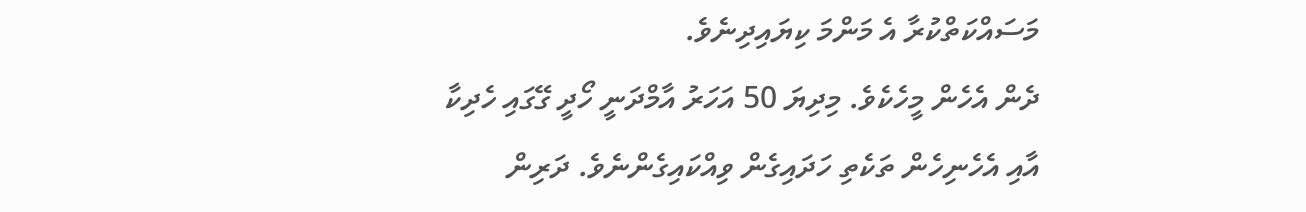މަސައްކަތްކުރާ އެ މަންމަ ކިޔައިދިނެވެ.
ދެން އެހެން މީހެކެވެ. މިދިޔަ 50 އަހަރު އާމްދަނީ ހޯދީ ގޭގައި ހެދިކާ އާއި އެހެނިހެން ތަކެތި ހަދައިގެން ވިއްކައިގެންނެވެ. ދަރިން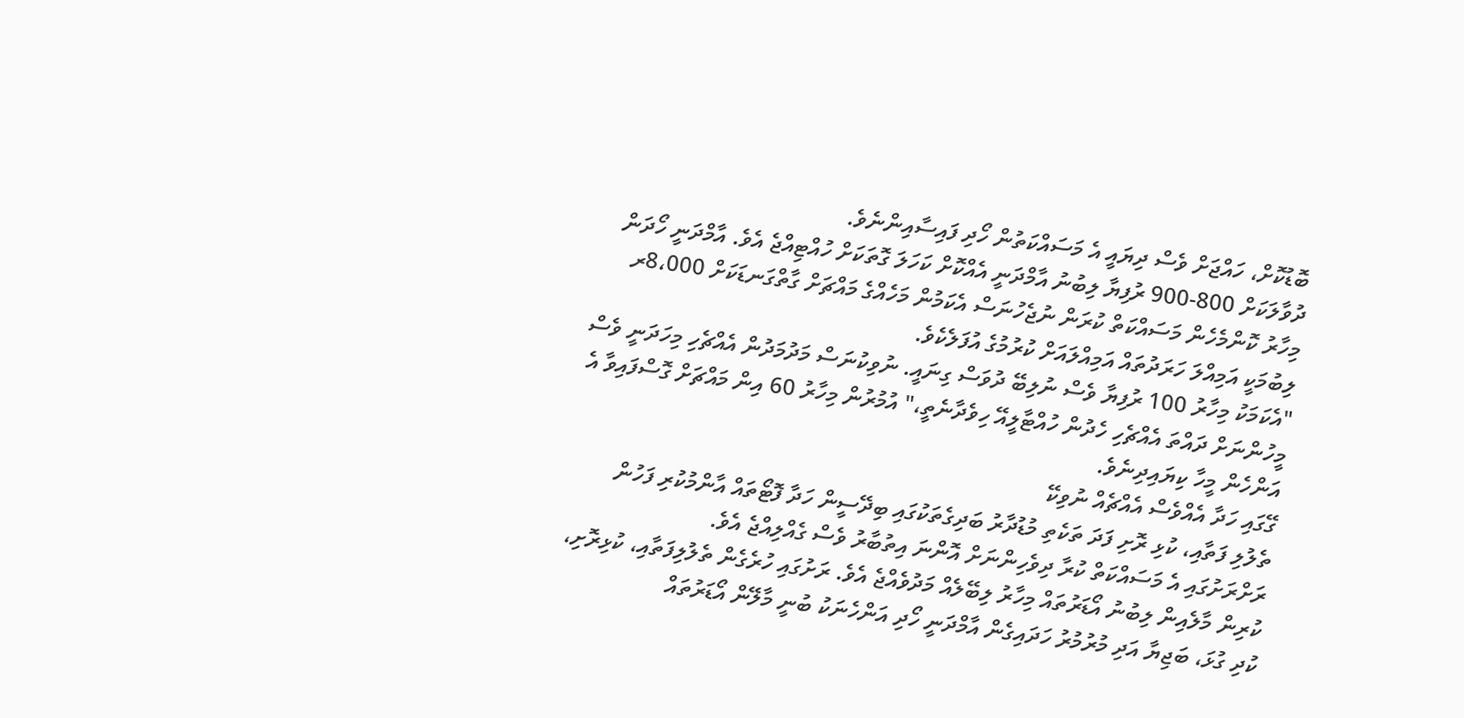ބޮޑުކޮށް، ހައްޖަށް ވެސް ދިޔައީ އެ މަސައްކަތުން ހޯދި ފައިސާއިންނެވެ.
ދުވާލަކަށް 800-900 ރުފިޔާ ލިބުނު އާމްދަނީ އެއްކޮށް ކަހަލަ ގޮތަކަށް ހުއްޓިއްޖެ އެވެ. އާމްދަނީ ހޯދަން މިހާރު ކޮންމެހެން މަސައްކަތް ކުރަން ނުޖެހުނަސް އެކަމުން މަހެއްގެ މައްޗަށް ގާތްގަނޑަކަށް 8،000ރ ލިބުމަކީ އަމިއްލަ ހަރަދުތައް އަމިއްލައަށް ކުރުމުގެ އުފަލެކެވެ.
"އެކަމަކު މިހާރު 100 ރުފިޔާ ވެސް ނުލިބޭ ދުވަސް ގިނައީ. ނުވިކުނަސް މަދުމަދުން އެއްޗެހި މިހަދަނީ ވެސް މީހުންނަށް ދައްތަ އެއްޗެހި ހެދުން ހުއްޓާލީއޭ ހިވެދާނެތީ،" އުމުރުން މިހާރު 60 އިން މައްޗަށް ގޮސްފައިވާ އެ އަންހެން މީހާ ކިޔައިދިނެވެ.
ގޭގައި ހަދާ އެއްވެސް އެއްޗެއް ނުވިކޭ
ތެލުލި ފަތާއި، ކުޅި ރޮށި ފަދަ ތަކެތި މުޑުދާރު ބަދިގެތަކުގައި ބިދޭސީން ހަދާ ފޮޓޯތައް އާންމުކުރި ފަހުން ރަށްރަށުގައި އެ މަސައްކަތް ކުރާ ދިވެހިންނަށް އޮންނަ އިތުބާރު ވެސް ގެއްލިއްޖެ އެވެ.
ކުރިން މާލެއިން ލިބުނު އޯޑަރުތައް މިހާރު ލިބޭލެއް މަދުވެއްޖެ އެވެ. ރަށުގައި ހުރެގެން ތެލުލިފަތާއި، ކުޅިރޮށި، ކުދި ގުޅަ، ބަޖިޔާ އަދި މުރުމުރު ހަދައިގެން އާމްދަނީ ހޯދި އަންހެނަކު ބުނީ މާލޭން އޯޑަރުތައް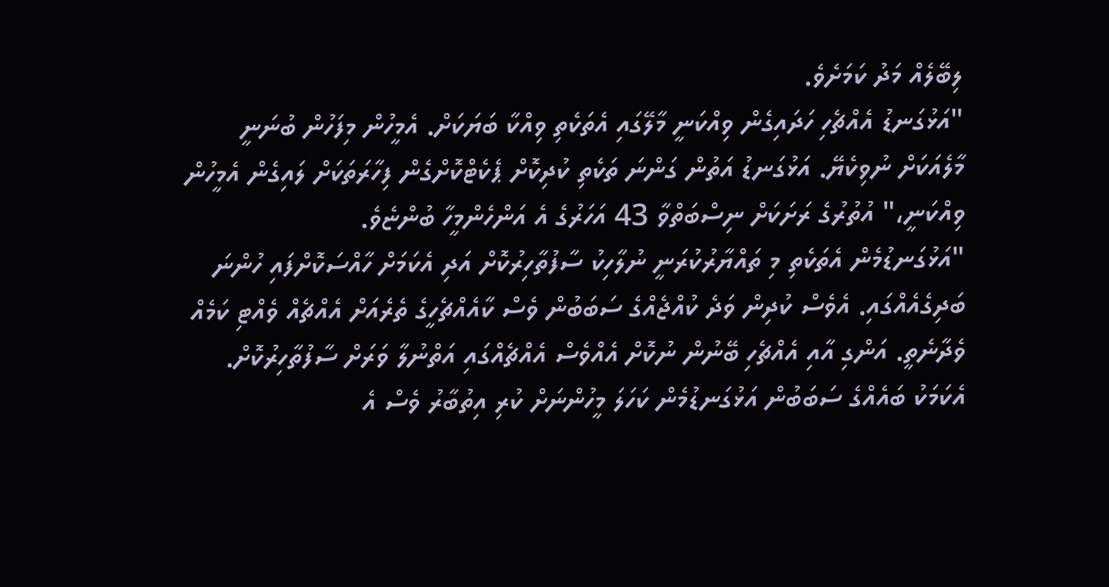ލިބޭލެއް މަދު ކަމަށެވެ.
"އަޅުގަނޑު އެއްޗެހި ހަދައިގެން ވިއްކަނީ މާލޭގައި އެތަކެތި ވިއްކާ ބަޔަކަށް. އެމީހުން މިފަހުން ބުނަނީ މާލެއަކަށް ނުވިކެޔޭ. އަޅުގަނޑު އަތުން ގަންނަ ތަކެތި ކުދިކޮށް ޕެކެޓްކޮށްގެން ފިހާރަތަކަށް ލައިގެން އެމީހުން ވިއްކަނީ،" އުތުރުގެ ރަށަކަށް ނިސްބަތްވާ 43 އަހަރުގެ އެ އަންހެންމީހާ ބުންޏެވެ.
"އަޅުގަނޑުމެން އެތަކެތި މި ތައްޔާރުކުރަނީ ނުލާހިކު ސާފުތާހިރުކޮށް އަދި އެކަމަށް ހާއްސަކޮށްފައި ހުންނަ ބަދިގެއެއްގައި. އެވެސް ކުދިން ވަދެ ކުއްޖެއްގެ ސަބަބުން ވެސް ކާއެއްޗެހީގެ ތެރެއަށް އެއްޗެއް ވެއްޓި ކަމެއް ވެދާނެތީ. އަންގި އާއި އެއްޗެހި ބޭނުން ނުކޮށް އެއްވެސް އެއްޗެއްގައި އަތްނުލާ ވަރަށް ސާފުތާހިރުކޮށް. އެކަމަކު ބައެއްގެ ސަބަބުން އަޅުގަނޑުމެން ކަހަލަ މީހުންނަށް ކުރި އިތުބާރު ވެސް އެ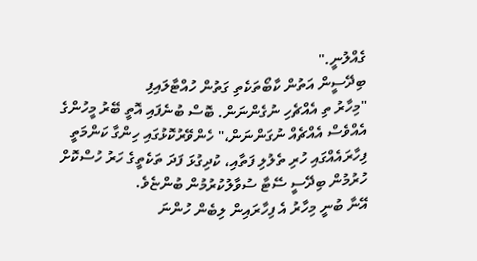ގެއްލުނީ."
ބިދޭސީން އަތުން ކާބޯތަކެތި ގަތުން ހުއްޓާލައިފި
"މިހާރު ތި އެއްޗެހި ނުގެންނަން. ބޮސް ބުނެފައި އޮތީ ބޭރު މީހުންގެ އެއްވެސް އެއްޗެއް ނުގަންނަން،" ހެންވޭރުކޮޅުގައި ހިންގާ ކަންމަތީ ފިހާރައެއްގައި ހުރި ތެލުލި ފަތާއި، ކުދިގުޅަ ފަދަ ތަކެތީގެ ހަރު ހުސްކޮށް ހުރުމުން ބިދޭސީ ސޭޓާ ސުވާލުކުރުމުން ބުންޏެވެ.
އޭނާ ބުނީ މިހާރު އެ ފިހާރައިން ލިބެން ހުންނަ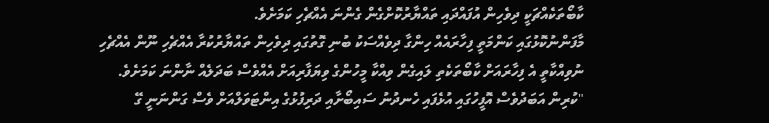ކާބޯތަކެއްޗަކީ ދިވެހިން އުފައްދައި ތައްޔާރުކޮށްގެން ގެންނަ އެއްޗެހި ކަމަށެވެ.
މާފަންނުކޮޅުގައި ކަންމަތީ ފިހާރައެއް ހިންގާ ދިވެއްސަކު ބުނި ގޮތުގައި ދިވެހިން ތައްޔާރުކުރާ އެއްޗެހި ނޫން އެއްޗެހި ނުވިއްކާތީ އެ ފިހާރައަށް ކާބޯތަކެތި ލައިގެން ވިއްކާ މީހުންގެ ވިޔަފާރިއަށް އެއްވެސް ބަދަލެއް ނާންނަ ކަމަށެވެ.
"ކުރިން އަބަދުވެސް އޮފީހުގައި އުޅެފައި ހެނދުނު ސައިބޯށާއި ދަރިފުޅުގެ އިންޓަވަލްއަށް ވެސް ގަންނަނީ ގޭ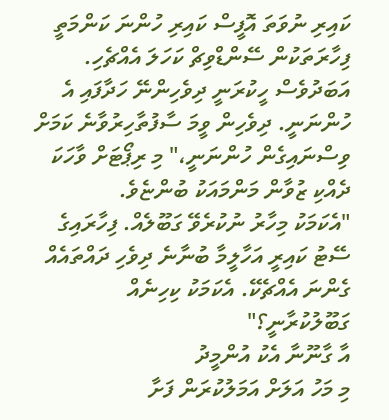ކައިރި ނުވަތަ އޮފީސް ކައިރި ހުންނަ ކަންމަތީ ފިހާރަތަކުން ސޭންޑްވިޗް ކަހަލަ އެއްޗެހި. އަބަދުވެސް ހީކުރަނީ ދިވެހިންނޭ ހަދާފައި އެ ހުންނަނީ. ދިވެހިން ވީމަ ސާފުތާހިރުވާނެ ކަމަށް ވިސްނައިގެން ހުންނަނީ،" މި ރިޕޯޓަށް ވާހަކަ ދެއްކި ޒުވާން މަންމައަކު ބުންޏެވެ.
"އެކަމަކު މިހާރު ނުކުރެވޭ ގަބޫލެއް. ފިހާރައިގެ ސޭޓު ކައިރީ އަހާލީމާ ބުނާނެ ދިވެހި ދައްތައެއް ގެންނަ އެއްޗެކޭ. އެކަމަކު ކިހިނެއް ގަބޫލުކުރާނީ؟"
އާ ގާނޫނާ އެކު އުންމީދު
މި މަހު އަލަށް އަމަލުކުރަން ފަށާ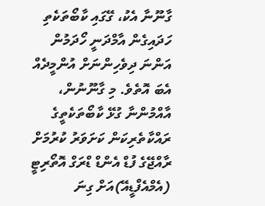ގާނޫނާ އެކު، ގޭގައި ކާބޯތަކެތި ހަދައިގެން އާމްދަނީ ހޯދަމުން އަންނަ ދިވެހިންނަށް އުންމީދެއް އެބަ އޮތެވެ. މި ގާނޫނުން، އާއްމުންނާ ގުޅޭ ކާބޯތަކެތީގެ ރައްކާތެރިކަން ކަށަވަރު ކުރުމަށް ރާއްޖޭގެ ފުޑް އެންޑް ޑްރަގް އޮތޯރިޓީ (އެމްއެފްޑީއޭ)އަށް ގިނަ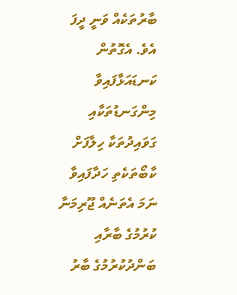ބާރުތަކެއް ވަނީ ދީފަ އެވެ. އެގޮތުން ކަނޑައަޅާފައިވާ މިންގަނޑުތަކާއި ގަވައިދުތަކާ ހިލާފަށް ކާބޯތަކެތި ހަދާފައިވާ ނަމަ އެތަނެއް ޖޫރިމަނާ ކުރުމުގެ ބާރާއި ބަންދުކުރުމުގެ ބާރު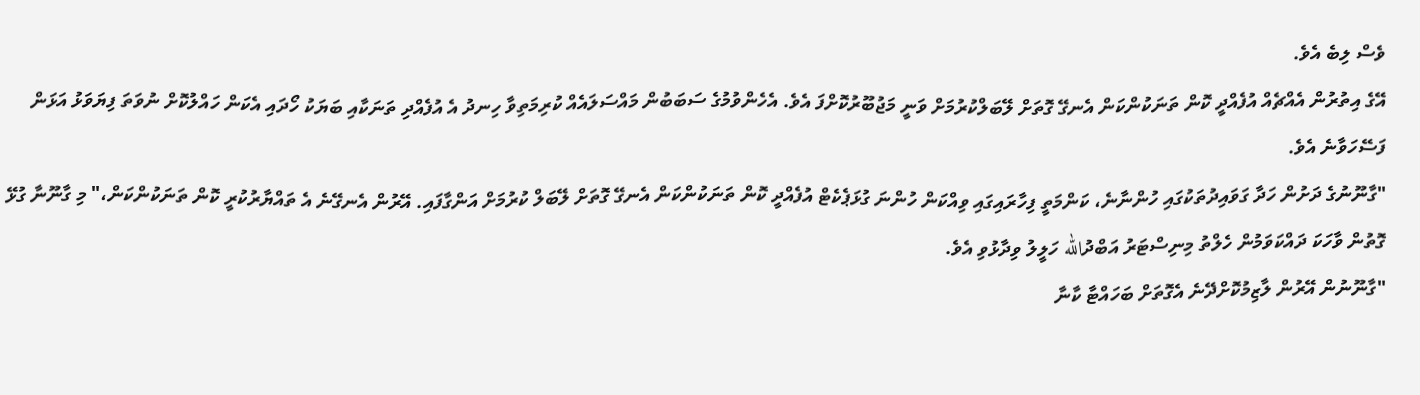ވެސް ލިބެ އެވެ.
އޭގެ އިތުރުން އެއްޗެއް އުފެއްދީ ކޮން ތަނަކުންކަން އެނގޭ ގޮތަށް ލޭބަލްކުރުމަށް ވަނީ މަޖުބޫރުކޮށްފަ އެވެ. އެހެންވުމުގެ ސަބަބުން މައްސަލައެއް ކުރިމަތިވާ ހިނދު އެ އުފެއްދި ތަނަކާއި ބަޔަކު ހޯދައި އެކަން ހައްލުކޮށް ނުވަތަ ފިޔަވަޅު އަޅަން ފަސޭހަވާނެ އެވެ.
"ގާނޫނުގެ ދަށުން ހަދާ ގަވައިދުތަކުގައި ހުންނާނެ، ކަންމަތީ ފިހާރައިގައި ވިއްކަން ހުންނަ ގުޅަޕެކެޓް އުފެއްދީ ކޮން ތަނަކުންކަން އެނގޭ ގޮތަށް ލޭބަލް ކުރުމަށް އަންގާފައި. އޭރުން އެނގޭނެ އެ ތައްޔާރުކުރީ ކޮން ތަނަކުންކަން،" މި ގާނޫނާ ގުޅޭ ގޮތުން ވާހަކަ ދައްކަވަމުން ހެލްތު މިނިސްޓަރު އަބްދުالله ހަލީލު ވިދާޅުވި އެވެ.
"ގާނޫނުން އޭރުން ލާޒިމުކޮށްދޭނެ އެގޮތަށް ބަހައްޓާ ކާނާ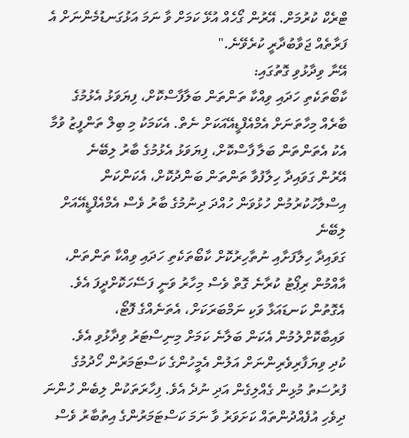ޓްރެކް ކުރުމަށް. އޭރުން ގޯހެއް އުޅޭ ކަމަށް ވާ ނަމަ އަޅުގަނޑުމެންނަށް އެ ފަރާތެއް ޖަވާބުދާރީ ކުރެވޭނެ."
އޭނާ ވިދާޅުވި ގޮތުގައި:
ކާބޯތަކެތި ހަދައި ވިއްކާ ތަންތަން ބަލާފާސްކޮށް، ފިޔަވަޅު އެޅުމުގެ ބާރެއް މިހާތަނަށް އެމްއެފްޑީއޭއަކަށް ނެތް. އެކަމަކު މި ބިލް ތަންފީޒު ވުމާ އެކު އެތަންތަން ބަލާ ފާސްކޮށް، ފިޔަވަޅު އެޅުމުގެ ބާރު ލިބޭނެ
އޭރުން ގަވައިދާ ހިލާފުވާ ތަންތަން ބަންދުކޮށް، އެކަންކަން އިސްލާހުކުރުމުން ހުޅުވަން ހުއްދަ ދިނުމުގެ ބާރު ވެސް އެމްއެފްޑީއޭއަށް ލިބޭނެ
ގަވައިދާ ހިލާފަށާއި ނުތާހިރުކޮށް ކާބޯތަކެތި ހަދައި ވިއްކާ ތަންތަން، އާއްމުން ރިޕޯޓު ކުރާނެ ގޮތް ވެސް މިހާރު ވަނީ ފަސޭހަކޮށްދީފަ އެވެ. އެގޮތުން ކަނޑައަޅާ ވަކި ނަމްބަރަކަށް، އެތަނެއްގެ ފޮޓޯ، ވައިބާކޮށްލުމުން އެކަން ބަލާނެ ކަމަށް މިނިސްޓަރު ވިދާޅުވި އެވެ.
ކުދި ވިޔަފާރިވެރިންނަށް އަލުން އެމީހުންގެ ކަސްޓަމަރުން ހޯދުމުގެ ފުރުސަތު މުޅިން ގެއްލިގެން އަދި ނުދެ އެވެ. ފިހާރަތަކުން ލިބެން ހުންނަ ދިވެހި އުފެއްދުންތައް ކަށަވަރު ވާ ނަމަ ކަސްޓަމަރުންގެ އިތުބާރު ވެސް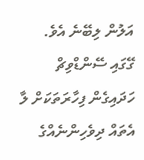އަލުން ލިބޭނެ އެވެ.
ގޭގައި ސޭންޑްވިޗް ހަދައިގެން ފިހާރަތަކަށް ލާ އެތައް ދިވެހިންނެއްގެ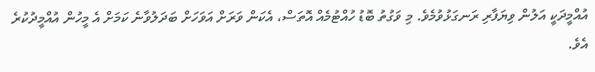އުއްމީދަކީ އަލުން ވިޔަފާރި ރަނގަޅުވުމެވެ. މި ވަގުތު ބޮޑު ހުއްޓުމެއް އޮތަސް، އެކަން ވަރަށް އަވަހަށް ބަދަލުވާނެ ކަމަށް އެ މީހުން އުއްމީދުކުރެ އެވެ.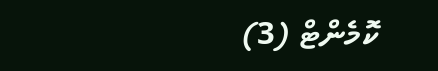ކޮމެންޓް (3)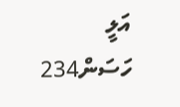އަލީ
ހަސަން234